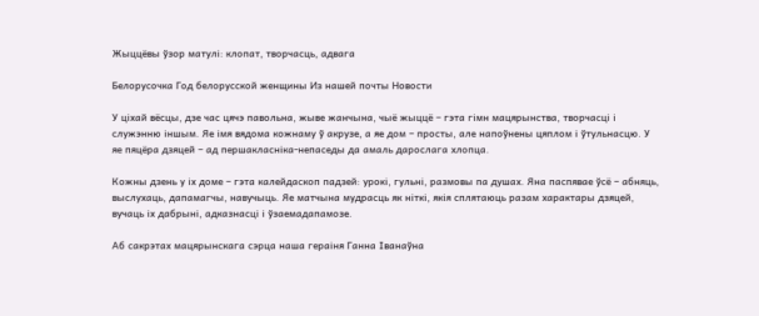Жыццёвы ўзор матулі: клопат, творчасць, адвага

Белорусочка Год белорусской женщины Из нашей почты Новости

У ціхай вёсцы, дзе час цячэ павольна, жыве жанчына, чыё жыццё – гэта гімн мацярынства, творчасці і служэнню іншым. Яе імя вядома кожнаму ў акрузе, а яе дом – просты, але напоўнены цяплом і ўтульнасцю. У яе пяцёра дзяцей – ад першакласніка-непаседы да амаль дарослага хлопца.

Кожны дзень у іх доме – гэта калейдаскоп падзей: урокі, гульні, размовы па душах. Яна паспявае ўсё – абняць, выслухаць, дапамагчы, навучыць. Яе матчына мудрасць як ніткі, якія сплятаюць разам характары дзяцей, вучаць іх дабрыні, адказнасці і ўзаемадапамозе.

Аб сакрэтах мацярынскага сэрца наша гераіня Ганна Іванаўна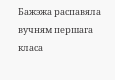Бажэжа распавяла вучням першага класа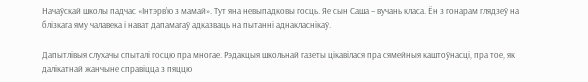Начаўскай школы падчас «Інтэрв’ю з мамай». Тут яна невыпадковы госць. Яе сын Саша – вучань класа. Ён з гонарам глядзеў на блізкага яму чалавека і нават дапамагаў адказваць на пытанні аднакласнікаў.

Дапытлівыя слухачы спыталі госцю пра многае. Рэдакцыя школьнай газеты цікавілася пра сямейныя каштоўнасці, пра тое, як далікатнай жанчыне справіцца з пяццю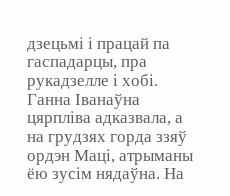дзецьмі і працай па гаспадарцы, пра рукадзелле і хобі. Ганна Іванаўна цярпліва адказвала, а на грудзях горда ззяў ордэн Маці, атрыманы ёю зусім нядаўна. На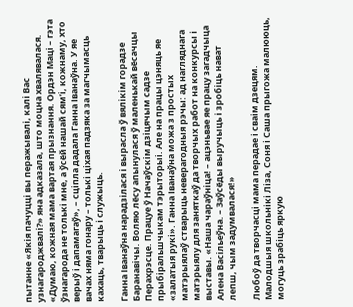пытанне «Якія пачуцці вы перажывалі, калі Вас узнагароджвалі?» яна адказала, што моцна хвалявалася. «Думаю, кожная мама вартая прызнання. Ордэн Маці – гэта ўзнагарода не толькі мне, а ўсёй нашай сям’і, кожнаму, хто верыў і дапамагаў», – сціпла дадала Ганна Іванаўна. У яе вачах няма гонару – толькі ціхая падзяка за магчымасць кахаць, тварыць і служыць.

Ганна Іванаўна нарадзілася і вырасла ў вялікім горадзе Баранавічы. Воляю лёсу апынулася ў маленькай вёсачцы Перахрэсце. Працуе ў Начаўскім дзіцячым садзе прыбіральшчыкам тэрыторыі. Але на працы цэняць яе «залатыя рукі». Ганна Іванаўна можа з простых матэрыялаў стварыць неверагодныя рэчы: ад нагляднага матэрыялу для заняткаў да творчых работ на конкурсы і выставы. «Наша чараўніца! – ацэньвае яе працу загадчыца Алена Васільеўна. – Заўсёды выручыць і зробіць нават лепш, чым задумвалася!»

Любоў да творчасці мама перадае і сваім дзецям. Малодшыя школьнікі Ліза, Соня і Саша прыгожа малююць, могуць зрабіць яркую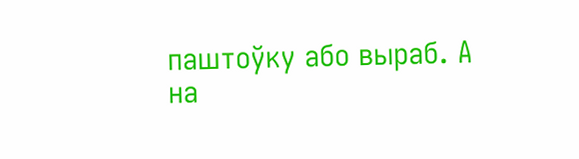паштоўку або выраб. А на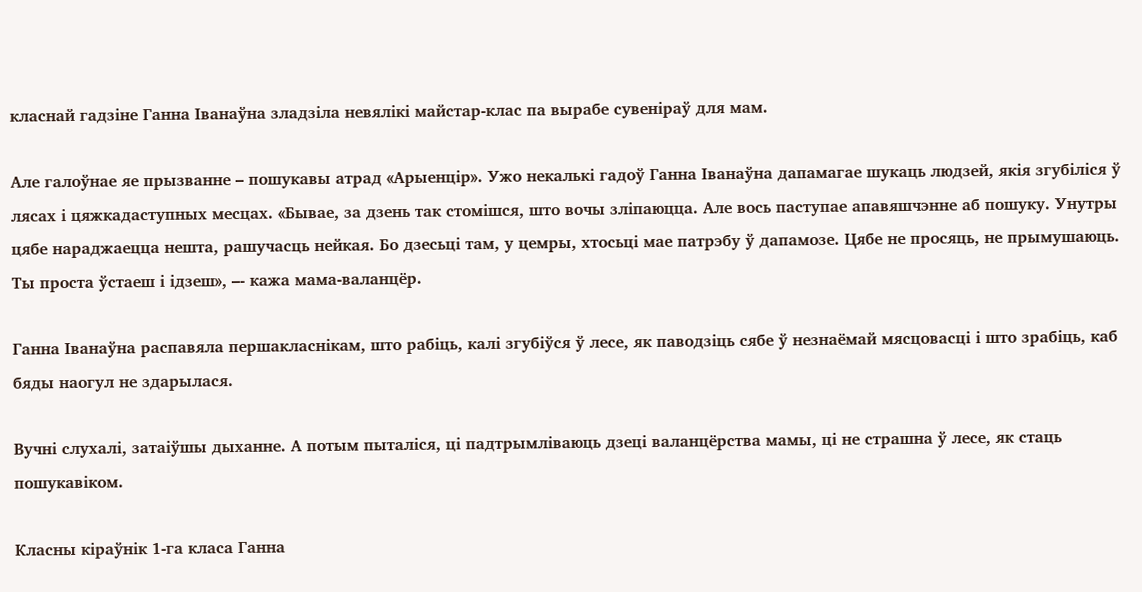класнай гадзіне Ганна Іванаўна зладзіла невялікі майстар-клас па вырабе сувеніраў для мам.

Але галоўнае яе прызванне – пошукавы атрад «Арыенцір». Ужо некалькі гадоў Ганна Іванаўна дапамагае шукаць людзей, якія згубіліся ў лясах і цяжкадаступных месцах. «Бывае, за дзень так стомішся, што вочы зліпаюцца. Але вось паступае апавяшчэнне аб пошуку. Унутры цябе нараджаецца нешта, рашучасць нейкая. Бо дзесьці там, у цемры, хтосьці мае патрэбу ў дапамозе. Цябе не просяць, не прымушаюць. Ты проста ўстаеш і ідзеш», –- кажа мама-валанцёр.

Ганна Іванаўна распавяла першакласнікам, што рабіць, калі згубіўся ў лесе, як паводзіць сябе ў незнаёмай мясцовасці і што зрабіць, каб бяды наогул не здарылася.

Вучні слухалі, затаіўшы дыханне. А потым пыталіся, ці падтрымліваюць дзеці валанцёрства мамы, ці не страшна ў лесе, як стаць пошукавіком.

Класны кіраўнік 1-га класа Ганна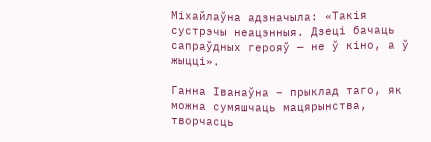Міхайлаўна адзначыла: «Такія сустрэчы неацэнныя. Дзеці бачаць сапраўдных герояў — не ў кіно, а ў жыцці».

Ганна Іванаўна – прыклад таго, як можна сумяшчаць мацярынства, творчасць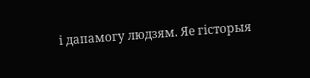і дапамогу людзям. Яе гісторыя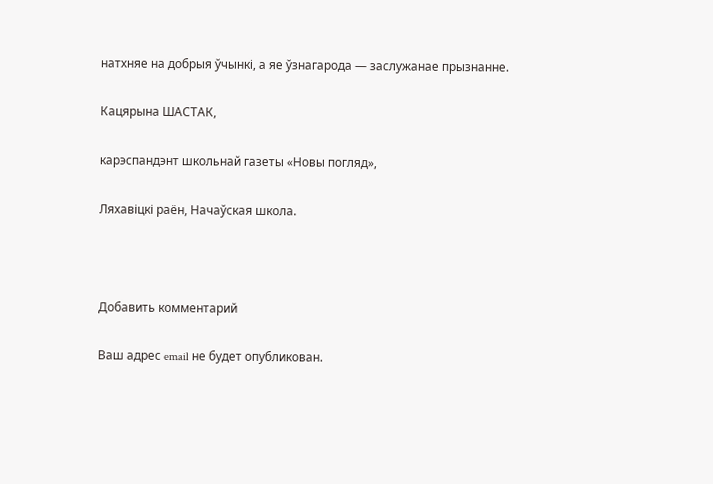натхняе на добрыя ўчынкі, а яе ўзнагарода — заслужанае прызнанне.

Кацярына ШАСТАК,

карэспандэнт школьнай газеты «Новы погляд»,

Ляхавіцкі раён, Начаўская школа.



Добавить комментарий

Ваш адрес email не будет опубликован.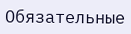Обязательные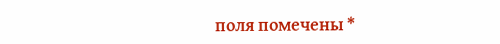поля помечены *